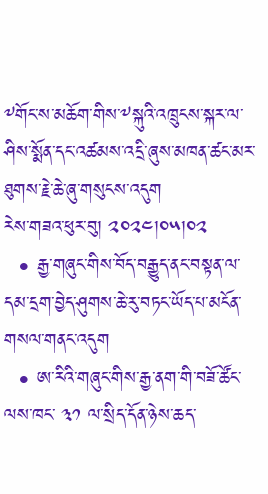༸གོང་ས་མཆོག་གིས་༸སྐུའི་འཁྲུངས་སྐར་ལ་ཤིས་སྨོན་དང་འཚམས་འདྲི་ཞུས་མཁན་ཚང་མར་ཐུགས་རྗེ་ཆེ་ཞུ་གསུངས་འདུག
རེས་གཟའ་ཕུར་བུ། ༢༠༢༤།༠༥།༠༢
  • རྒྱ་གཞུང་གིས་བོད་བརྒྱུད་ནང་བསྟན་ལ་དམ་དྲག་བྱེད་ཤུགས་ཆེ་རུ་བཏང་ཡོད་པ་མངོན་གསལ་གནང་འདུག
  • ཨ་རིའི་གཞུང་གིས་རྒྱ་ནག་གི་བཟོ་ཚོང་ལས་ཁང་ ༣༡ ལ་སྲིད་དོན་ཉེས་ཆད་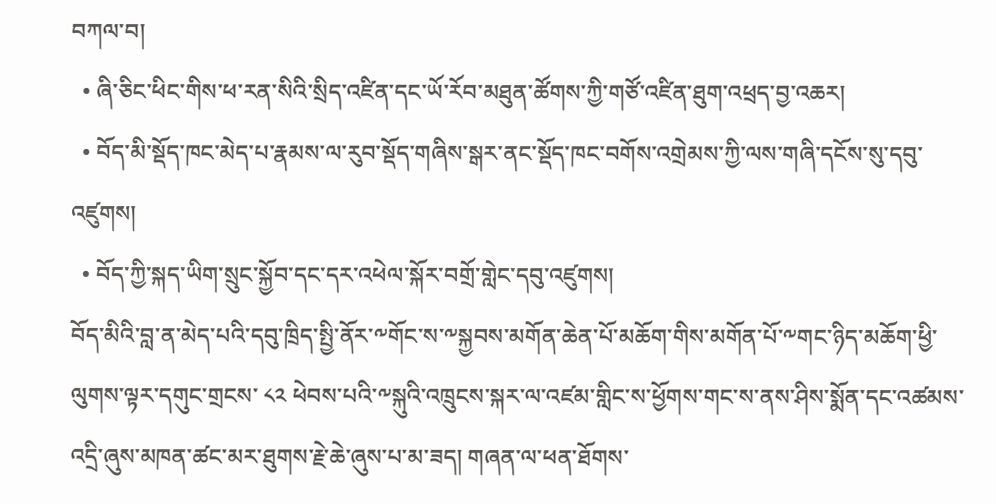བཀལ་བ།
  • ཞི་ཅིང་ཕིང་གིས་ཕ་རན་སིའི་སྲིད་འཛིན་དང་ཡོ་རོབ་མཐུན་ཚོགས་ཀྱི་གཙོ་འཛིན་ཐུག་འཕྲད་བྱ་འཆར།
  • བོད་མི་སྡོད་ཁང་མེད་པ་རྣམས་ལ་རུབ་སྡོད་གཞིས་སྒར་ནང་སྡོད་ཁང་བགོས་འགྲེམས་ཀྱི་ལས་གཞི་དངོས་སུ་དབུ་འཛུགས།
  • བོད་ཀྱི་སྐད་ཡིག་སྲུང་སྐྱོབ་དང་དར་འཕེལ་སྐོར་བགྲོ་གླེང་དབུ་འཛུགས།
བོད་མིའི་བླ་ན་མེད་པའི་དབུ་ཁྲིད་སྤྱི་ནོར་༸གོང་ས་༸སྐྱབས་མགོན་ཆེན་པོ་མཆོག་གིས་མགོན་པོ་༸གང་ཉིད་མཆོག་ཕྱི་ལུགས་ལྟར་དགུང་གྲངས་ ༨༢ ཕེབས་པའི་༸སྐུའི་འཁྲུངས་སྐར་ལ་འཛམ་གླིང་ས་ཕྱོགས་གང་ས་ནས་ཤིས་སྨོན་དང་འཚམས་འདྲི་ཞུས་མཁན་ཚང་མར་ཐུགས་རྗེ་ཆེ་ཞུས་པ་མ་ཟད། གཞན་ལ་ཕན་ཐོགས་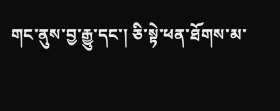གང་ནུས་བྱ་རྒྱུ་དང་། ཅི་སྟེ་ཕན་ཐོགས་མ་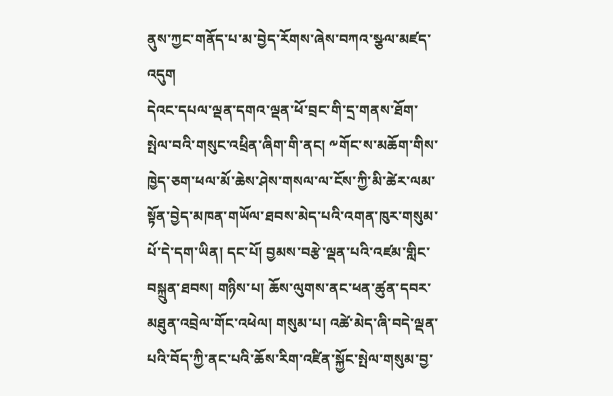ནུས་ཀྱང་གནོད་པ་མ་བྱེད་རོགས་ཞེས་བཀའ་སྩལ་མཛད་འདུག
དེའང་དཔལ་ལྡན་དགའ་ལྡན་ཕོ་བྲང་གི་དྲ་གནས་ཐོག་སྤེལ་བའི་གསུང་འཕྲིན་ཞིག་གི་ནང། ༸གོང་ས་མཆོག་གིས་ཁྱེད་ཅག་ཕལ་མོ་ཆེས་ཤེས་གསལ་ལ་ངོས་ཀྱི་མི་ཚེར་ལམ་སྟོན་བྱེད་མཁན་གཡོལ་ཐབས་མེད་པའི་འགན་ཁུར་གསུམ་པོ་དེ་དག་ཡིན། དང་པོ། བྱམས་བརྩེ་ལྡན་པའི་འཛམ་གླིང་བསྐྲུན་ཐབས། གཉིས་པ། ཆོས་ལུགས་ནང་ཕན་ཚུན་དབར་མཐུན་འབྲེལ་གོང་འཕེལ། གསུམ་པ། འཚེ་མེད་ཞི་བདེ་ལྡན་པའི་བོད་ཀྱི་ནང་པའི་ཆོས་རིག་འཛིན་སྐྱོང་སྤེལ་གསུམ་བྱ་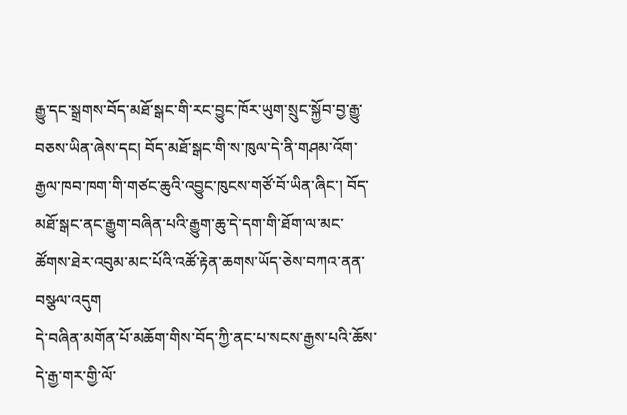རྒྱུ་དང་སྒྲགས་བོད་མཐོ་སྒང་གི་རང་བྱུང་ཁོར་ཡུག་སྲུང་སྐྱོབ་བྱ་རྒྱུ་བཅས་ཡིན་ཞེས་དང། བོད་མཐོ་སྒང་གི་ས་ཁུལ་དེ་ནི་གཤམ་འོག་རྒྱལ་ཁབ་ཁག་གི་གཙང་ཆུའི་འབྱུང་ཁུངས་གཙོ་བོ་ཡིན་ཞིང་། བོད་མཐོ་སྒང་ནང་རྒྱུག་བཞིན་པའི་རྒྱུག་ཆུ་དེ་དག་གི་ཐོག་ལ་མང་ཚོགས་ཐེར་འབུམ་མང་པོའི་འཚོ་རྟེན་ཆགས་ཡོད་ཅེས་བཀའ་ནན་བསྩལ་འདུག
དེ་བཞིན་མགོན་པོ་མཆོག་གིས་བོད་ཀྱི་ནང་པ་སངས་རྒྱས་པའི་ཆོས་དེ་རྒྱ་གར་གྱི་ལོ་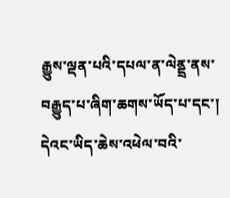རྒྱུས་ལྡན་པའི་དཔལ་ན་ལེནྡྲ་ནས་བརྒྱུད་པ་ཞིག་ཆགས་ཡོད་པ་དང་། དེའང་ཡིད་ཆེས་འཕེལ་བའི་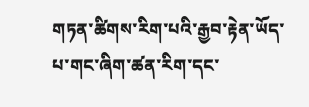གཏན་ཚིགས་རིག་པའི་རྒྱབ་རྟེན་ཡོད་པ་གང་ཞིག་ཚན་རིག་དང་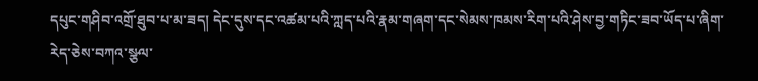དཔུང་གཤིབ་འགྲོ་ཐུབ་པ་མ་ཟད། དེང་དུས་དང་འཚམ་པའི་ཀླད་པའི་རྣམ་གཞག་དང་སེམས་ཁམས་རིག་པའི་ཤེས་བྱ་གཏིང་ཟབ་ཡོད་པ་ཞིག་རེད་ཅེས་བཀའ་སྩལ་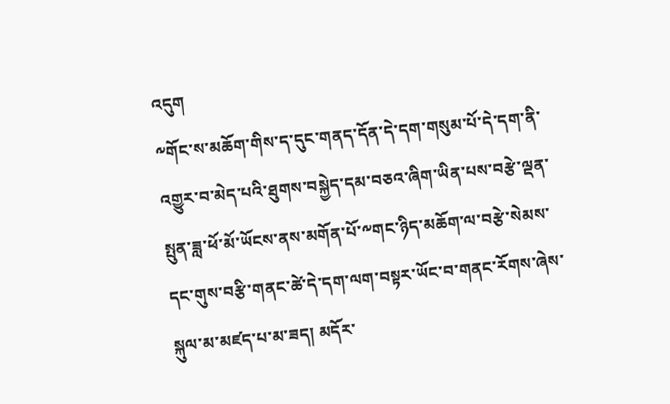འདུག
༸གོང་ས་མཆོག་གིས་ད་དུང་གནད་དོན་དེ་དག་གསུམ་པོ་དེ་དག་ནི་འགྱུར་བ་མེད་པའི་ཐུགས་བསྐྱེད་དམ་བཅའ་ཞིག་ཡིན་པས་བརྩེ་ལྡན་སྤུན་ཟླ་ཕོ་མོ་ཡོངས་ནས་མགོན་པོ་༸གང་ཉིད་མཆོག་ལ་བརྩེ་སེམས་དང་གུས་བརྩི་གནང་ཚེ་དེ་དག་ལག་བསྟར་ཡོང་བ་གནང་རོགས་ཞེས་སྐུལ་མ་མཛད་པ་མ་ཟད། མདོར་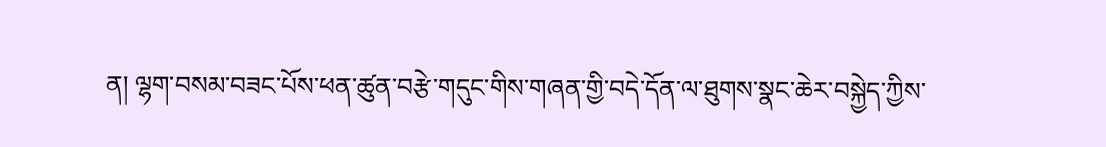ན། ལྷག་བསམ་བཟང་པོས་ཕན་ཚུན་བརྩེ་གདུང་གིས་གཞན་གྱི་བདེ་དོན་ལ་ཐུགས་སྣང་ཆེར་བསྐྱེད་ཀྱིས་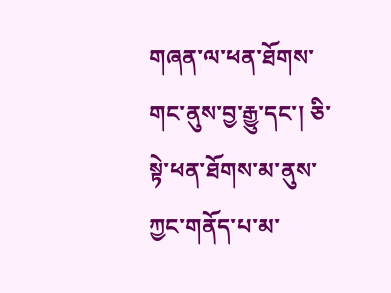གཞན་ལ་ཕན་ཐོགས་གང་ནུས་བྱ་རྒྱུ་དང་། ཅི་སྟེ་ཕན་ཐོགས་མ་ནུས་ཀྱང་གནོད་པ་མ་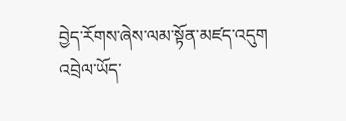བྱེད་རོགས་ཞེས་ལམ་སྟོན་མཛད་འདུག
འབྲེལ་ཡོད་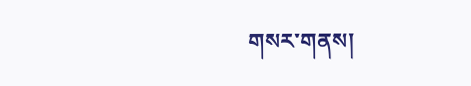གསར་གནས།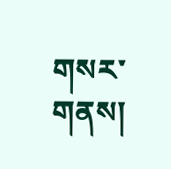གསར་གནས།